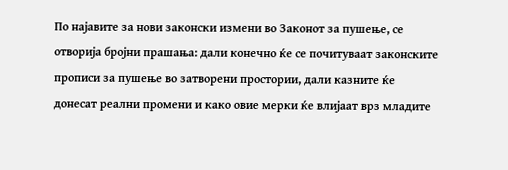По најавите за нови законски измени во Законот за пушење, се отворија бројни прашања: дали конечно ќе се почитуваат законските прописи за пушење во затворени простории, дали казните ќе донесат реални промени и како овие мерки ќе влијаат врз младите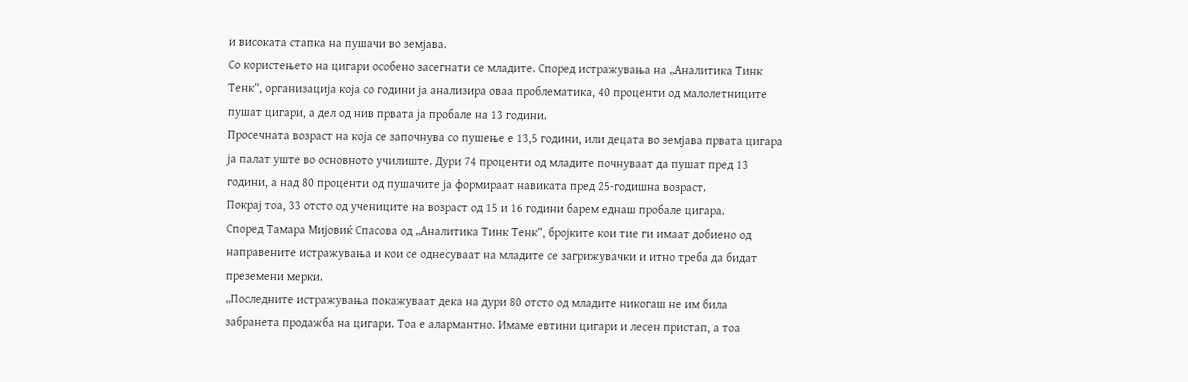и високата стапка на пушачи во земјава.
Со користењето на цигари особено засегнати се младите. Според истражувања на „Аналитика Тинк Тенк“, организација која со години ја анализира оваа проблематика, 40 проценти од малолетниците пушат цигари, а дел од нив првата ја пробале на 13 години.
Просечната возраст на која се започнува со пушење е 13,5 години, или децата во земјава првата цигара ја палат уште во основното училиште. Дури 74 проценти од младите почнуваат да пушат пред 13 години, а над 80 проценти од пушачите ја формираат навиката пред 25-годишна возраст.
Покрај тоа, 33 отсто од учениците на возраст од 15 и 16 години барем еднаш пробале цигара.
Според Тамара Мијовиќ Спасова од „Аналитика Тинк Тенк“, бројките кои тие ги имаат добиено од направените истражувања и кои се однесуваат на младите се загрижувачки и итно треба да бидат преземени мерки.
„Последните истражувања покажуваат дека на дури 80 отсто од младите никогаш не им била забранета продажба на цигари. Тоа е алармантно. Имаме евтини цигари и лесен пристап, а тоа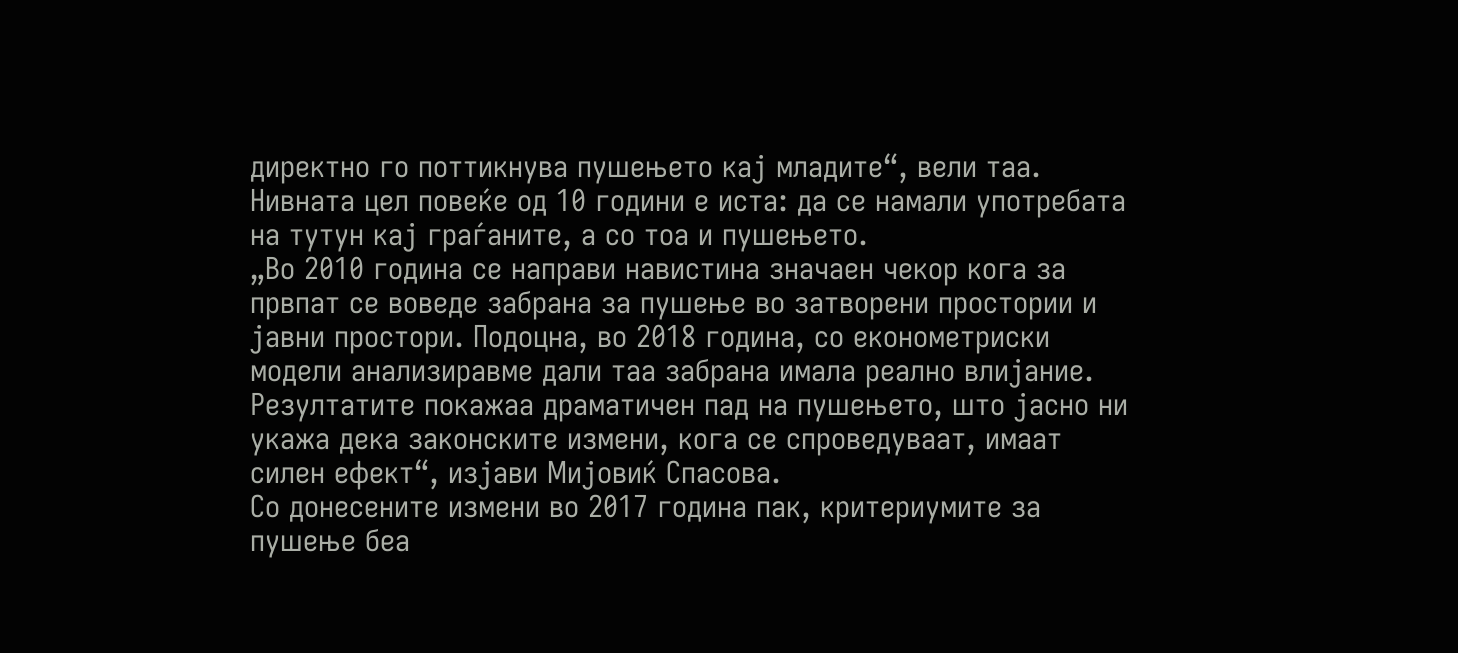директно го поттикнува пушењето кај младите“, вели таа.
Нивната цел повеќе од 10 години е иста: да се намали употребата на тутун кај граѓаните, а со тоа и пушењето.
„Во 2010 година се направи навистина значаен чекор кога за првпат се воведе забрана за пушење во затворени простории и јавни простори. Подоцна, во 2018 година, со економетриски модели анализиравме дали таа забрана имала реално влијание. Резултатите покажаа драматичен пад на пушењето, што јасно ни укажа дека законските измени, кога се спроведуваат, имаат силен ефект“, изјави Мијовиќ Спасова.
Со донесените измени во 2017 година пак, критериумите за пушење беа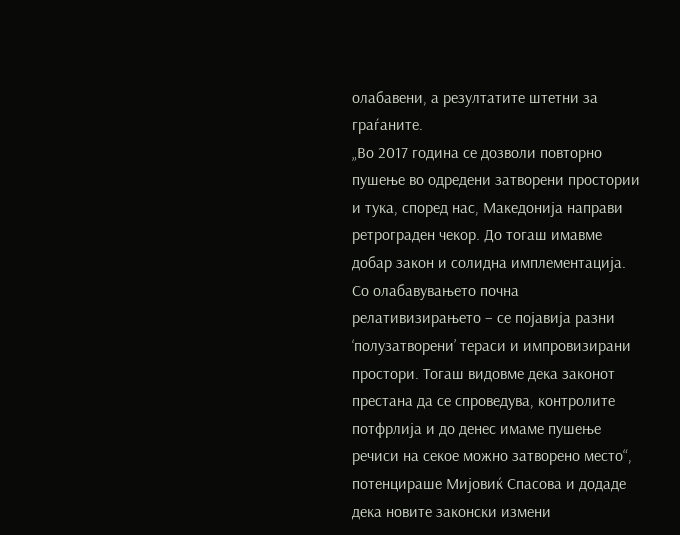олабавени, а резултатите штетни за граѓаните.
„Во 2017 година се дозволи повторно пушење во одредени затворени простории и тука, според нас, Македонија направи ретрограден чекор. До тогаш имавме добар закон и солидна имплементација. Со олабавувањето почна релативизирањето – се појавија разни ‘полузатворени’ тераси и импровизирани простори. Тогаш видовме дека законот престана да се спроведува, контролите потфрлија и до денес имаме пушење речиси на секое можно затворено место“, потенцираше Мијовиќ Спасова и додаде дека новите законски измени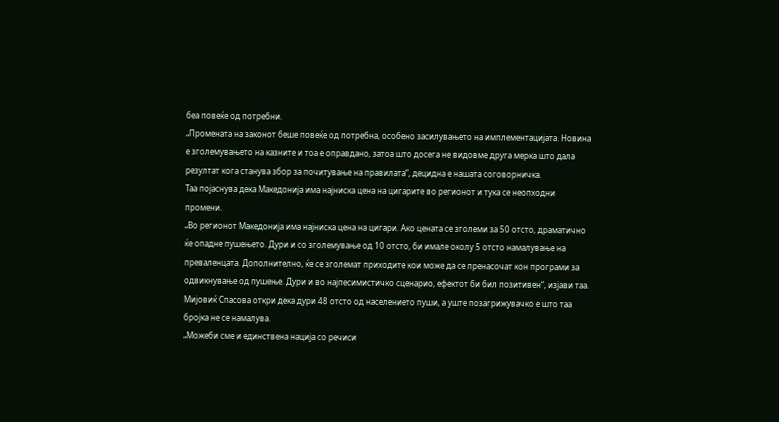беа повеќе од потребни.
„Промената на законот беше повеќе од потребна, особено засилувањето на имплементацијата. Новина е зголемувањето на казните и тоа е оправдано, затоа што досега не видовме друга мерка што дала резултат кога станува збор за почитување на правилата“, децидна е нашата соговорничка.
Таа појаснува дека Македонија има најниска цена на цигарите во регионот и тука се неопходни промени.
„Во регионот Македонија има најниска цена на цигари. Ако цената се зголеми за 50 отсто, драматично ќе опадне пушењето. Дури и со зголемување од 10 отсто, би имале околу 5 отсто намалување на преваленцата. Дополнително, ќе се зголемат приходите кои може да се пренасочат кон програми за одвикнување од пушење. Дури и во најпесимистичко сценарио, ефектот би бил позитивен“, изјави таа.
Мијовиќ Спасова откри дека дури 48 отсто од населението пуши, а уште позагрижувачко е што таа бројка не се намалува.
„Можеби сме и единствена нација со речиси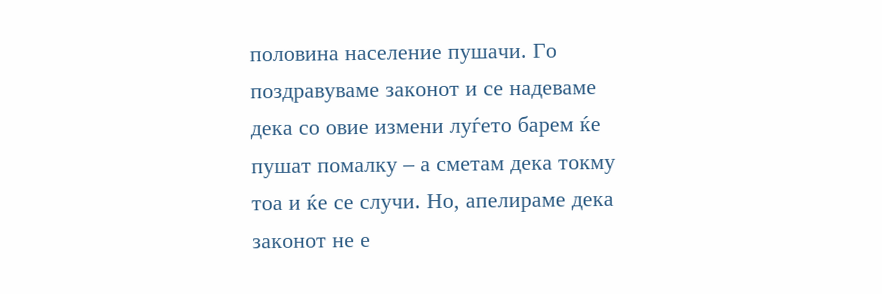половина население пушачи. Го поздравуваме законот и се надеваме дека со овие измени луѓето барем ќе пушат помалку – а сметам дека токму тоа и ќе се случи. Но, апелираме дека законот не е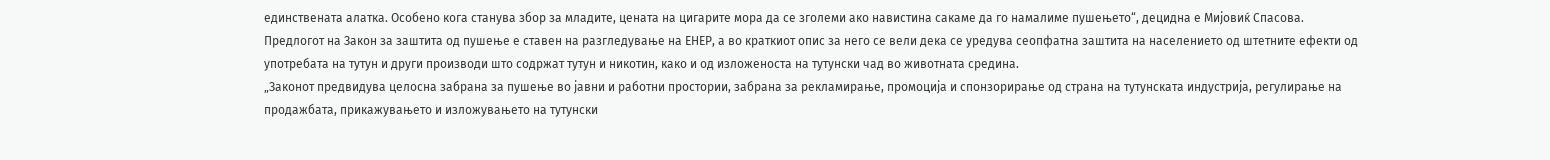единствената алатка. Особено кога станува збор за младите, цената на цигарите мора да се зголеми ако навистина сакаме да го намалиме пушењето“, децидна е Мијовиќ Спасова.
Предлогот на Закон за заштита од пушење е ставен на разгледување на ЕНЕР, а во краткиот опис за него се вели дека се уредува сеопфатна заштита на населението од штетните ефекти од употребата на тутун и други производи што содржат тутун и никотин, како и од изложеноста на тутунски чад во животната средина.
„Законот предвидува целосна забрана за пушење во јавни и работни простории, забрана за рекламирање, промоција и спонзорирање од страна на тутунската индустрија, регулирање на продажбата, прикажувањето и изложувањето на тутунски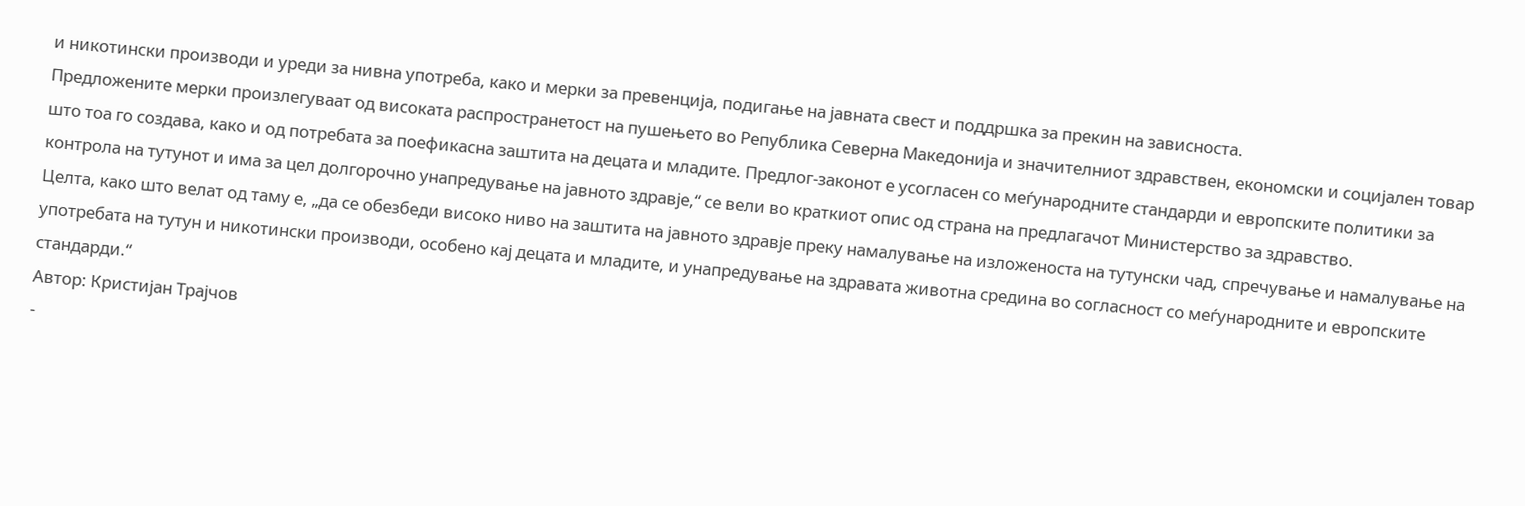и никотински производи и уреди за нивна употреба, како и мерки за превенција, подигање на јавната свест и поддршка за прекин на зависноста.
Предложените мерки произлегуваат од високата распространетост на пушењето во Република Северна Македонија и значителниот здравствен, економски и социјален товар што тоа го создава, како и од потребата за поефикасна заштита на децата и младите. Предлог-законот е усогласен со меѓународните стандарди и европските политики за контрола на тутунот и има за цел долгорочно унапредување на јавното здравје,“ се вели во краткиот опис од страна на предлагачот Министерство за здравство.
Целта, како што велат од таму е, „да се обезбеди високо ниво на заштита на јавното здравје преку намалување на изложеноста на тутунски чад, спречување и намалување на употребата на тутун и никотински производи, особено кај децата и младите, и унапредување на здравата животна средина во согласност со меѓународните и европските стандарди.“
Автор: Кристијан Трајчов
-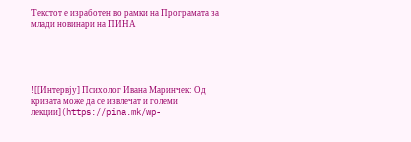Текстот е изработен во рамки на Програмата за млади новинари на ПИНА





![[Интервју] Психолог Ивана Маринчек: Од кризата може да се извлечат и големи лекции](https://pina.mk/wp-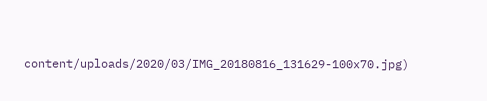content/uploads/2020/03/IMG_20180816_131629-100x70.jpg)